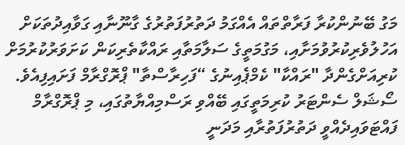މަގު ބޭނުންކުރާ ފަރާތްތައް އެއްގަމު ދަތުރުފަތުރުގެ ގާނޫނާއި ގަވާއިދުތަކަށް އަހުލުވެރިކުރުވުމަށާއި، މަގުމަތީގެ ސަލާމަތާއި ރައްކާތެރިކަން ކަށަވަރުކުރުމަށް ކުރިއަށްގެންދާ "ރައްކާ" ކެމްޕެއިނުގެ “ފަހިރާސްތާ" ޕްރޮގްރާމް ފަށައިފިއެވެ.
ސޯޝަލް ސެންޓަރު ކުރިމަތީގައި ބޭއްވި ރަސްމިއްޔާތުގައި، މި ޕްރޮގްރާމް ފައްޓަވައިދެއްވީ ދަތުރުފަތުރާއި މަދަނީ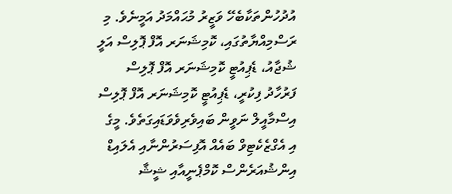އުދުހުންތަކާބެހޭ ވަޒީރު މުޙައްމަދު އަމީނެވެ. މި ރަސްމިއްޔާތުގައި، ކޮމިޝަނަރ އޮފް ޕޮލިސް އަލީ ޝުޖާއު، ޑެޕިއުޓީ ކޮމިޝަނަރ އޮފް ޕޮލިސް ފަރުހާދު ފިކުރީ، ޑެޕިއުޓީ ކޮމިޝަނަރ އޮފް ޕޮލިސް އިސްމާއީލް ނަވީން ބައިވެރިވެވަޑައިގަތެވެ. މީގެ އި އެގްޒެކެޓިވް ބައެއް އޮފިސަރުންނާއި އެލައިޑް އިންޝުއަރެންސް ކޮމްޕެނީއާއި ޝީޝާ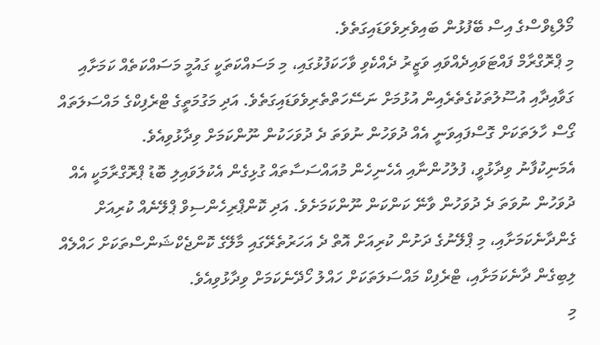މޯލްޑިވްސްގެ އިސް ބޭފުޅުން ބައިވެރިވެވަޑައިގަތެވެ.
މި ޕްރޮގްރާމް ފައްޓަވައިދެއްވައި ވަޒީރު ދެއްކެވި ވާހަކަފުޅުގައި، މި މަސައްކަތަކީ ގައުމީ މަސައްކަތެއް ކަމަށާއި ގަވާއިދާއި އުސޫލުތަކުގެތެރެއިން އުޅުމަށް ނަސޭހަތްތެރިވެވަޑައިގަތެވެ. އަދި މަގުމަތީގެ ޓްރެފިކްގެ މައްސަލަތައް ގޯސް ހާލަތަކަށް ގޮސްފައިވަނީ އެއް ދުވަހުން ނުވަތަ ދެ ދުވަހަކުން ނޫންކަމަށް ވިދާޅުވިއެވެ.
އެމަނިކުފާނު ވިދާޅުވީ، ފުލުހުންނާއި އެހެނިހެން މުއައްސަސާތައް ގުޅިގެން އެކުލަވައިލި ބޮޑު ޕްރޮގްރާމަކީ އެއް ދުވަހުން ނުވަތަ ދެ ދުވަހުން ވާނޭ ކަންކަން ނޫންކަމަށެވެ. އަދި ކޮންޕްރިހެންސިވް ޕްލޭނެއް ކުރިއަށް ގެންދާނެކަމަށާއި، މި ޕްލޭނުގެ ދަށުން ކުރިއަށް އޮތް ދެ އަހަރުތެރޭގައި މާލޭގެ ކޮންޖެކްޝަންސްތަކަށް ހައްލެއް ލިބިގެން ދާނެކަމަށާއި، ޓްރެފިކް މައްސަލަތަކަށް ހައްލު ހޯދޭނެކަމަށް ވިދާޅުވިއެވެ.
މި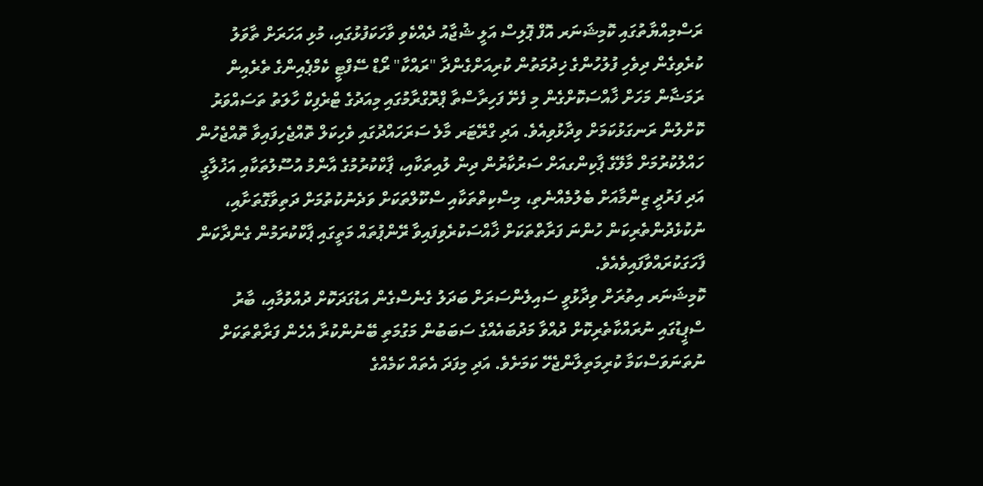ރަސްމިއްޔާތުގައި ކޮމިޝަނަރ އޮފް ޕޮލިސް އަލީ ޝުޖާއު ދެއްކެވި ވާހަކަފުޅުގައި، މުޅި އަހަރަށް ތާވަލު ކުރެވިގެން ދިވެހި ފުލުހުންގެ ޚިދުމަތުން ކުރިއަށްގެންދާ "ރައްކާ" ރޯޑް ސޭފްޓީ ކެމްޕެއިންގެ ތެރެއިން ރަމަޟާން މަހަށް ޚާއްސަކޮށްގެން މި ފެށޭ ފަހިރާސްތާ ޕްރޮގްރާމުގައި މިއަދުގެ ޓްރެފިކް ހާލަތު ތަސައްވަރު ކޮށްލުން ރަނގަޅުކަމަށް ވިދާޅުވިއެވެ. އަދި ގްރޭޓަރ މާލެ ސަރަހައްދުގައި ވެހިކަލް ތޮއްޖެހިފައިވާ ތޮއްޖެހުން ހައްލުކުރުމަށް މާލޭގެ ޕާކިންގއަށް ސަރުކާރުން ދިން ލުއިތަކާއި، ޕާކްކުރުމުގެ އާންމު އުސޫލުތަކާއި އަޚުލާގީ އަދި ފަރުދީ ޒިންމާއަށް ބެލުމެއްނެތި، މިސްކިތްތަކާއި ސްކޫލްތަކަށް ވަދެނުކުތުމަށް ދަތިވާގޮތަށާއި، ނުކުޅެދުންތެރިކަން ހުންނަ ފަރާތްތަކަށް ޚާއްސަކުރެވިފައިވާ ރޭންޕުތައް މަތީގައި ޕާކްކުރަމުން ގެންދާކަން ފާހަގަކުރައްވާފައިވެއެވެ.
ކޮމިޝަނަރ އިތުރަށް ވިދާޅުވީ ސައިލެންސަރަށް ބަދަލު ގެނެސްގެން އަޑުގަދަކޮށް ދުއްވުމާއި، ބާރު ސްޕީޑުގައި ނުރައްކާތެރިކޮށް ދުއްވާ މަދުބައެއްގެ ސަބަބުން މަގުމަތި ބޭނުންކުރާ އެހެން ފަރާތްތަކަށް ނުތަނަވަސްކަމާ ކުރިމަތިލާންޖެހޭ ކަމަށެވެ. އަދި މިފަދަ އެތައް ކަމެއްގެ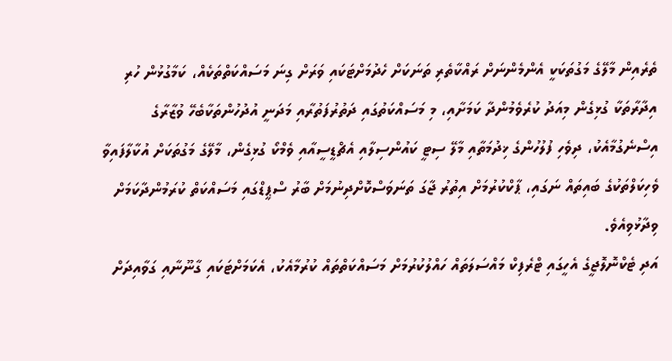ތެރެއިން މާލޭގެ މަގުތަކަކީ އެންމެންނަށް ރައްކާތެރި ތަނަކަށް ހެދުމަށްޓަކައި ވަރަށް ގިނަ މަސައްކަތްތަކެއް، ކަމާގުޅުން ހުރި އިދާރާތަކާ ގުޅިގެން މިއަދު ކުރެވެމުންދާ ކަމަށާއި، މި މަސައްކަތުގައި ދަތުރުފަތުރާއި މަދަނީ އުދުހުންތަކާބެހޭ ވުޒާރާގެ އިސްނެގުމާއެކު، ދިވެހި ފުލުހުންގެ ޚިދުމަތާއި މާލޭ ސިޓީ ކައުންސިލާއި އެޗްޑީސީއާއި ވެމްކޯ ގުޅިގެން، މާލޭގެ މަގުތަކަށް އުކާލާފައިވާ ވެހިކަލްތަކުގެ ބައިތައް ނަގައި، ޕާކްކުރުމަށް އިތުރު ޖާގަ ތަނަވަސްކޮށްދިނުމަށް ބާރު ސްޕީޑްގައި މަސައްކަތް ކުރަމުންދާކަމަށް ވިދާޅުވިއެވެ.
އަދި ޓެކްނޮލޮޖީގެ އެހީގައި ޓްރެފިކް މައްސަލަތައް ހައްލުކުރުމަށް މަސައްކަތްތައް ކުރުމާއެކު، އެކަމަށްޓަކައި ގާނޫނާއި ގަވާއިދަށް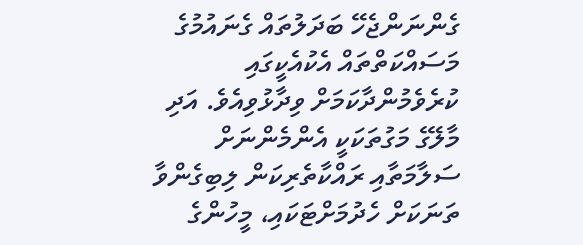ގެންނަންޖެހޭ ބަދަލުތައް ގެނައުމުގެ މަސައްކަތްތައް އެކުއެކީގައި ކުރެވެމުންދާކަމަށް ވިދާޅުވިއެވެ. އަދި މާލޭގެ މަގުތަކަކީ އެންމެންނަށް ސަލާމަތާއި ރައްކާތެރިކަން ލިބިގެންވާ ތަނަކަށް ހެދުމަށްޓަކައި، މީހުންގެ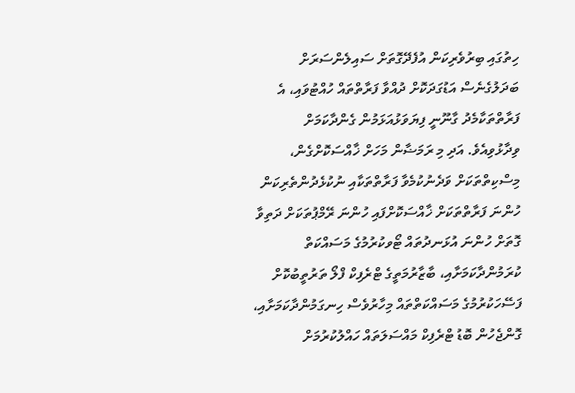ހިތުގައި ބިރުވެރިކަން އުފެދޭގޮތަށް ސައިލެންސަރަށް ބަދަލުގެނެސް އަޑުގަދަކޮށް ދުއްވާ ފަރާތްތައް ހުއްޓުވައި، އެ ފަރާތްތަކާމެދު ގާނޫނީ ފިޔަވަޅުއަޅަމުން ގެންދާކަމަށް ވިދާޅުވިއެވެ. އަދި މި ރަމަޟާން މަހަށް ޚާއްސަކޮށްގެން، މިސްކިތްތަކަށް ވަދެނުކުމެވާ ފަރާތްތަކާއި ނުކުޅެދުންތެރިކަން ހުންނަ ފަރާތްތަކަށް ޚާއްސަކޮށްފައި ހުންނަ ރޭމްޕުތަކަށް ދަތިވާ ގޮތަށް ހުންނަ އުޅަނދުތައް ޓޯވކުރުމުގެ މަސައްކަތް ކުރަމުންދާކަމަށާއި، ބާޒާރުމަތީގެ ޓްރެފިކް ފްލޯ ތަރުތީބުކޮށް ފަސޭހަކުރުމުގެ މަސައްކަތްތައް މިހާރުވެސް ހިނގަމުންދާކަމަށާއި، ގޮންޖެހުން ބޮޑު ޓްރެފިކް މައްސަލަތައް ހައްލުކުރުމަށް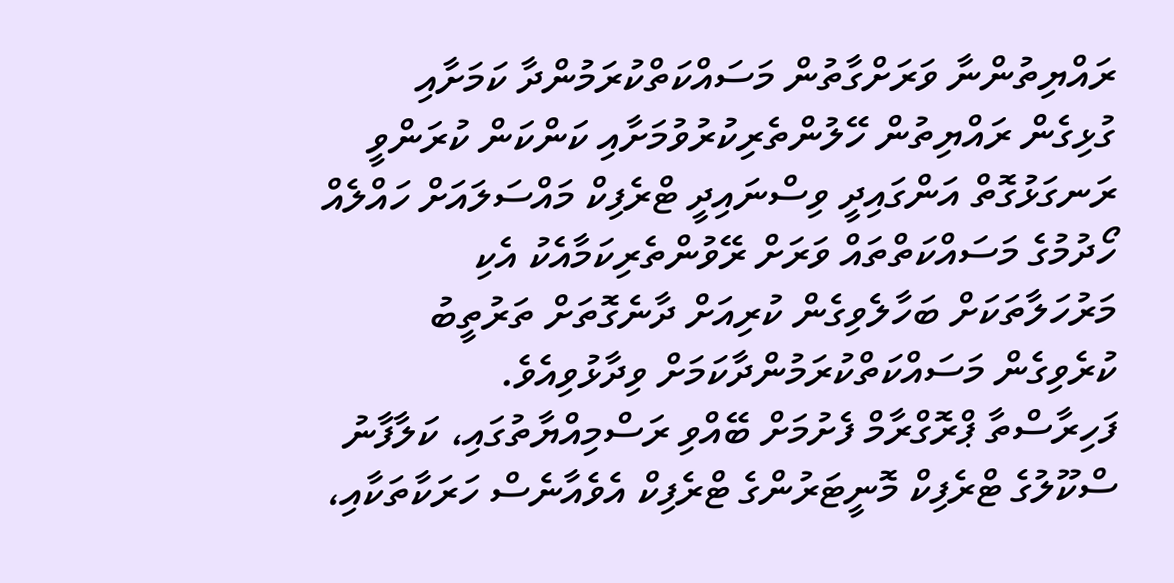ރައްޔިތުންނާ ވަރަށްގާތުން މަސައްކަތްކުރަމުންދާ ކަމަށާއި ގުޅިގެން ރައްޔިތުން ހޭލުންތެރިކުރުވުމަށާއި ކަންކަން ކުރަންވީ ރަނގަޅުގޮތް އަންގައިދީ ވިސްނައިދީ ޓްރެފިކް މައްސަލައަށް ހައްލެއް ހޯދުމުގެ މަސައްކަތްތައް ވަރަށް ރޭވުންތެރިކަމާއެކު އެކި މަރުހަލާތަކަށް ބަހާލެވިގެން ކުރިއަށް ދާނެގޮތަށް ތަރުތީބު ކުރެވިގެން މަސައްކަތްކުރަމުންދާކަމަށް ވިދާޅުވިއެވެ.
ފަހިރާސްތާ ޕްރޮގްރާމް ފެށުމަށް ބޭއްވި ރަސްމިއްޔާތުގައި، ކަލާފާނު ސްކޫލުގެ ޓްރެފިކް މޮނީޓަރުންގެ ޓްރެފިކް އެވެއާނެސް ހަރަކާތަކާއި،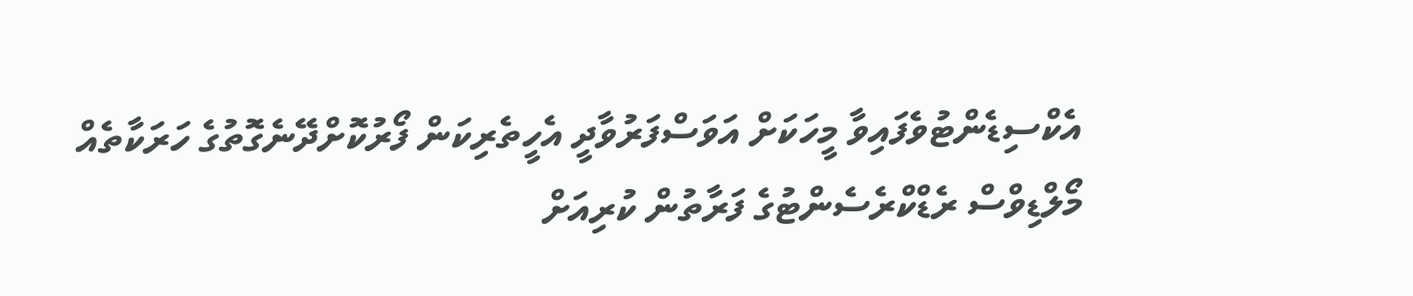އެކްސިޑެންޓުވެފައިވާ މީހަކަށް އަވަސްފަރުވާދީ އެހީތެރިކަން ފޯރުކޮށްދޭނެގޮތުގެ ހަރަކާތެއް މޯލްޑިވްސް ރެޑްކްރެސެންޓުގެ ފަރާތުން ކުރިއަށް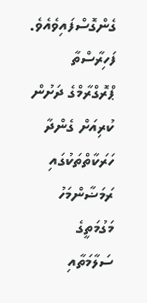ގެންގޮސްފައިވެއެވެ.
ފަހިރާސްތާ ޕްރޮގްރާމްގެ ދަށުން ކުރިއަށް ގެންދާ ހަރަކާތްތަކުގައި ރަމަޟާންމަހު މަގުމަތީގެ ސަލާމަތާއި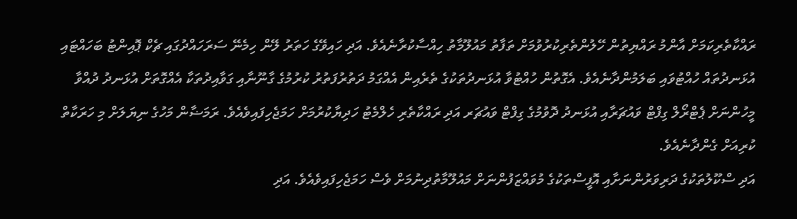ރައްކާތެރިކަމަށް އާންމު ރައްޔިތުން ހޭލުންތެރިކުރުވުމަށް ތަފާތު މައުލޫމާތު ހިއްސާކުރާނެއެވެ. އަދި ހައިވޭގެ ހަތަރު ލޭން ހިމެނޭ ސަރަހައްދުގައި ޗެކް ޕޮއިންޓު ބަހައްޓައި އުޅަނދުތައް ހުއްޓުވައި ބަލަމުންދާނެއެވެ. އެގޮތުން ހުއްޓުވާ އުޅަނދުތަކުގެ ތެރެއިން އެއްގަމު ދަތުރުފަތުރު ކުރުމުގެ ގާނޫނާއި ގަވާއިދުތަކާ އެއްގޮތަށް އުޅަނދު ދުއްވާ މީހުންނަށް ޕެޓްރޯލް ގިފްޓް ވައުޗަރާއި އުޅަނދު ދޮވުމުގެ ގިފްޓް ވައުޗަރ އަދި ރައްކާތެރި ހެލްމެޓު ހަދިޔާކުރުމަށް ހަމަޖެހިފައިވެއެވެ. ރަމަޟާން މަހުގެ ނިޔަލަށް މި ހަރަކާތް ކުރިއަށް ގެންދާނެއެވެ.
އަދި ސްކޫލުތަކުގެ ދަރިވަރުންނަށާއި އޮފީސްތަކުގެ މުވައްޒަފުންނަށް މައުލޫމާތުދިނުމަށް ވެސް ހަމަޖެހިފައިވެއެވެ. އަދި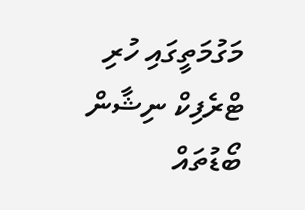މަގުމަތީގައި ހުރި ޓްރެފިކް ނިޝާން ބޯޑުތައް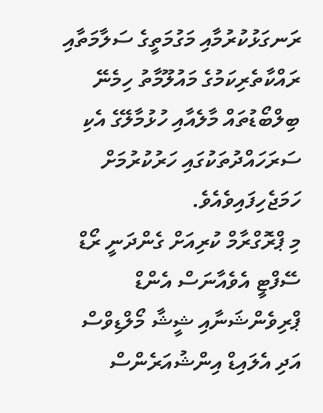ރަނގަޅުކުރުމާއި މަގުމަތީގެ ސަލާމަތާއި ރައްކާތެރިކަމުގެ މައުލޫމާތު ހިމެނޭ ބިލްބޯޑުތައް މާލެއާއި ހުޅުމާލޭގެ އެކި ސަރަހައްދުތަކުގައި ހަރުކުރުމަށް ހަމަޖެހިފައިވެއެވެ.
މި ޕްރޮގްރާމް ކުރިއަށް ގެންދަނީ ރޯޑް ސޭފްޓީ އެވެއާނަސް އެންޑް ޕްރިވެންޝަނާއި ޝީޝާ މޯލްޑިވްސް އަދި އެލައިޑް އިންޝުއަރެންސް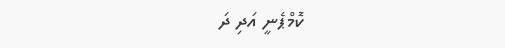ކޮމްޕެނީ އަދި ދަ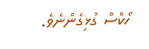ހޯކްސް ގުޅިގެންނެވެ.